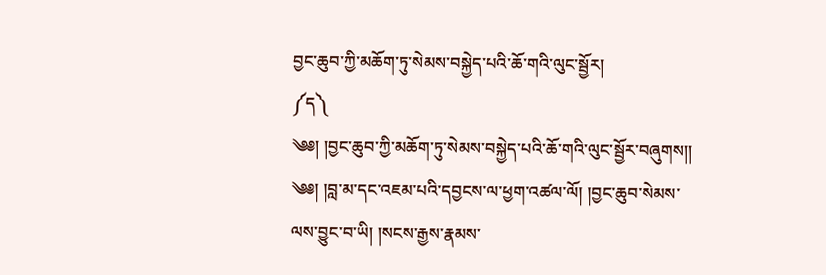བྱང་ཆུབ་ཀྱི་མཆོག་ཏུ་སེམས་བསྐྱེད་པའི་ཆོ་གའི་ལུང་སྦྱོར།
༼ད༽
༄༅། །བྱང་ཆུབ་ཀྱི་མཆོག་ཏུ་སེམས་བསྐྱེད་པའི་ཆོ་གའི་ལུང་སྦྱོར་བཞུགས།།
༄༅། །བླ་མ་དང་འཇམ་པའི་དབྱངས་ལ་ཕྱག་འཚལ་ལོ། །བྱང་ཆུབ་སེམས་ལས་བྱུང་བ་ཡི། །སངས་རྒྱས་རྣམས་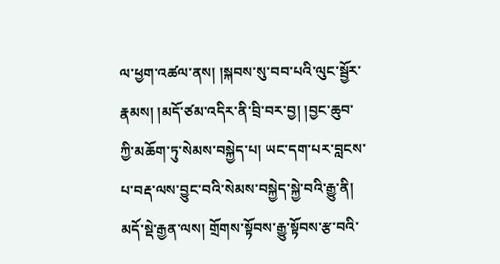ལ་ཕྱག་འཚལ་ནས། །སྐབས་སུ་བབ་པའི་ལུང་སྦྱོར་རྣམས། །མདོ་ཙམ་འདིར་ནི་བྲི་བར་བྱ། །བྱང་ཆུབ་ཀྱི་མཆོག་ཏུ་སེམས་བསྐྱེད་པ། ཡང་དག་པར་བླངས་པ་བརྡ་ལས་བྱུང་བའི་སེམས་བསྐྱེད་སྐྱེ་བའི་རྒྱུ་ནི། མདོ་སྡེ་རྒྱན་ལས། གྲོགས་སྟོབས་རྒྱུ་སྟོབས་རྩ་བའི་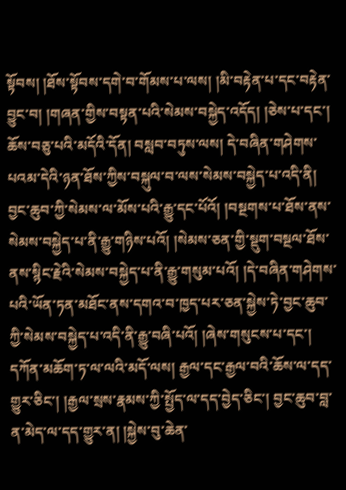སྟོབས། །ཐོས་སྟོབས་དགེ་བ་གོམས་པ་ལས། །མི་བརྟེན་པ་དང་བརྟེན་བྱུང་བ། །གཞན་གྱིས་བསྟན་པའི་སེམས་བསྐྱེད་འདོད། །ཅེས་པ་དང་། ཆོས་བཅུ་པའི་མདོའི་དོན། བསླབ་བཏུས་ལས། དེ་བཞིན་གཤེགས་པའམ་དེའི་ཉན་ཐོས་ཀྱིས་བསྐུལ་བ་ལས་སེམས་བསྐྱེད་པ་འདི་ནི། བྱང་ཆུབ་ཀྱི་སེམས་ལ་མོས་པའི་རྒྱུ་དང་པོའོ། །བསྔགས་པ་ཐོས་ནས་སེམས་བསྐྱེད་པ་ནི་རྒྱུ་གཉིས་པའོ། །སེམས་ཅན་གྱི་སྡུག་བསྔལ་ཐོས་ནས་སྙིང་རྗེའི་སེམས་བསྐྱེད་པ་ནི་རྒྱུ་གསུམ་པའོ། །དེ་བཞིན་གཤེགས་པའི་ཡོན་ཏན་མཐོང་ནས་དགའ་བ་ཁྱད་པར་ཅན་སྐྱེས་ཏེ་བྱང་ཆུབ་ཀྱི་སེམས་བསྐྱེད་པ་འདི་ནི་རྒྱུ་བཞི་པའོ། །ཞེས་གསུངས་པ་དང་། དཀོན་མཆོག་ཏ་ལ་ལའི་མདོ་ལས། རྒྱལ་དང་རྒྱལ་བའི་ཆོས་ལ་དད་གྱུར་ཅིང་། །རྒྱལ་སྲས་རྣམས་ཀྱི་སྤྱོད་ལ་དད་བྱེད་ཅིང་། བྱང་ཆུབ་བླ་ན་མེད་ལ་དད་གྱུར་ན། །སྐྱེས་བུ་ཆེན་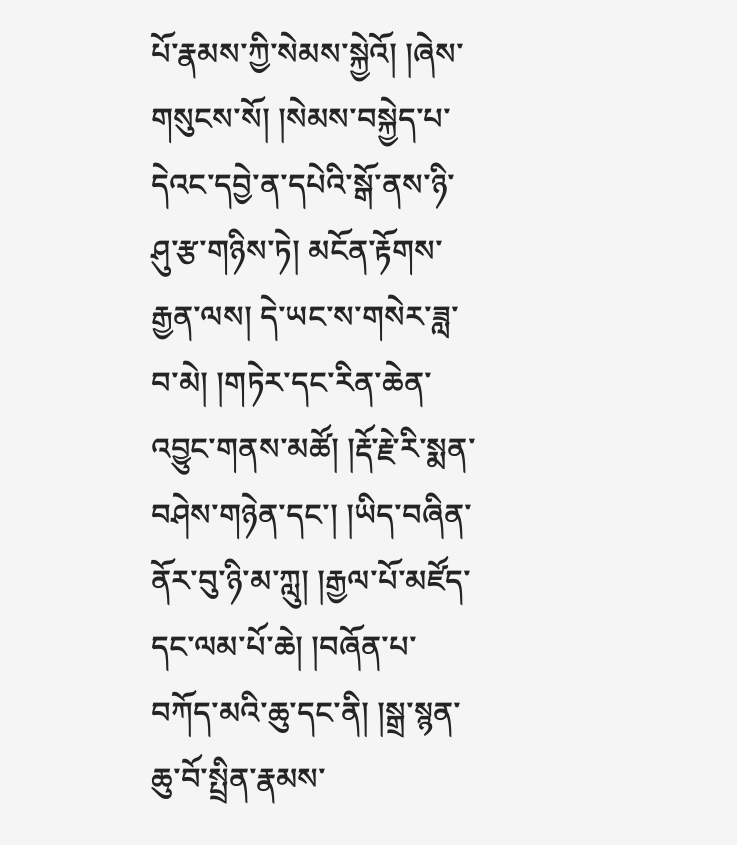པོ་རྣམས་ཀྱི་སེམས་སྐྱེའོ། །ཞེས་གསུངས་སོ། །སེམས་བསྐྱེད་པ་དེའང་དབྱེ་ན་དཔེའི་སྒོ་ནས་ཉི་ཤུ་རྩ་གཉིས་ཏེ། མངོན་རྟོགས་རྒྱན་ལས། དེ་ཡང་ས་གསེར་ཟླ་བ་མེ། །གཏེར་དང་རིན་ཆེན་འབྱུང་གནས་མཚོ། །རྡོ་རྗེ་རི་སྨན་བཤེས་གཉེན་དང་། །ཡིད་བཞིན་ནོར་བུ་ཉི་མ་ཀླུ། །རྒྱལ་པོ་མཛོད་དང་ལམ་པོ་ཆེ། །བཞོན་པ་བཀོད་མའི་ཆུ་དང་ནི། །སྒྲ་སྙན་ཆུ་བོ་སྤྲིན་རྣམས་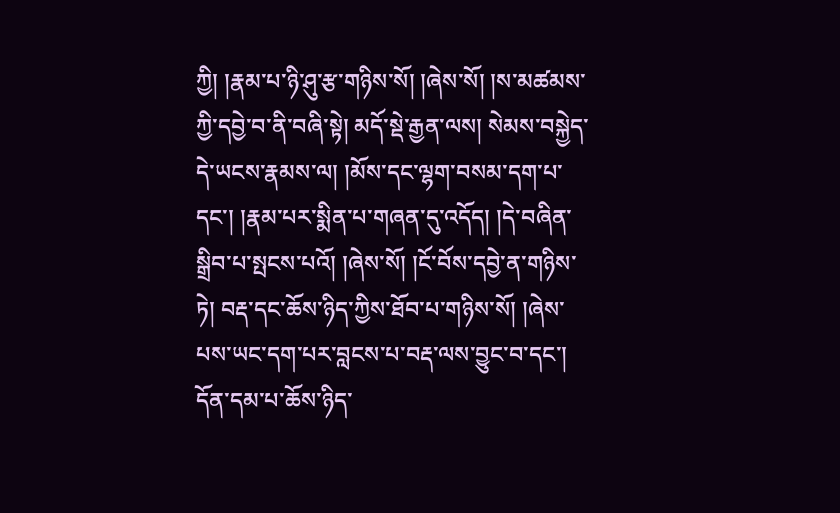ཀྱི། །རྣམ་པ་ཉི་ཤུ་རྩ་གཉིས་སོ། །ཞེས་སོ། །ས་མཚམས་ཀྱི་དབྱེ་བ་ནི་བཞི་སྟེ། མདོ་སྡེ་རྒྱན་ལས། སེམས་བསྐྱེད་དེ་ཡངས་རྣམས་ལ། །མོས་དང་ལྷག་བསམ་དག་པ་དང་། །རྣམ་པར་སྨིན་པ་གཞན་དུ་འདོད། །དེ་བཞིན་སྒྲིབ་པ་སྤངས་པའོ། །ཞེས་སོ། །ངོ་བོས་དབྱེ་ན་གཉིས་ཏེ། བརྡ་དང་ཆོས་ཉིད་ཀྱིས་ཐོབ་པ་གཉིས་སོ། །ཞེས་པས་ཡང་དག་པར་བླངས་པ་བརྡ་ལས་བྱུང་བ་དང་། དོན་དམ་པ་ཆོས་ཉིད་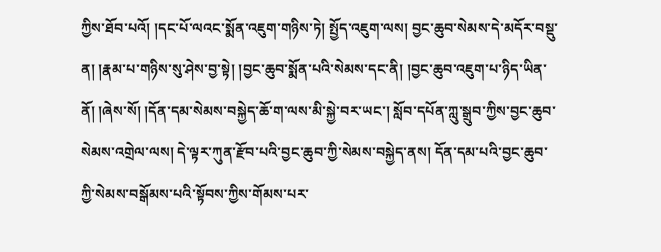ཀྱིས་ཐོབ་པའོ། །དང་པོ་ལའང་སྨོན་འཇུག་གཉིས་ཏེ། སྤྱོད་འཇུག་ལས། བྱང་ཆུབ་སེམས་དེ་མདོར་བསྡུ་ན། །རྣམ་པ་གཉིས་སུ་ཤེས་བྱ་སྟེ། །བྱང་ཆུབ་སྨོན་པའི་སེམས་དང་ནི། །བྱང་ཆུབ་འཇུག་པ་ཉིད་ཡིན་ནོ། །ཞེས་སོ། །དོན་དམ་སེམས་བསྐྱེད་ཆོ་ག་ལས་མི་སྐྱེ་བར་ཡང་། སློབ་དཔོན་ཀླུ་སྒྲུབ་ཀྱིས་བྱང་ཆུབ་སེམས་འགྲེལ་ལས། དེ་ལྟར་ཀུན་རྫོབ་པའི་བྱང་ཆུབ་ཀྱི་སེམས་བསྐྱེད་ནས། དོན་དམ་པའི་བྱང་ཆུབ་ཀྱི་སེམས་བསྒོམས་པའི་སྟོབས་ཀྱིས་གོམས་པར་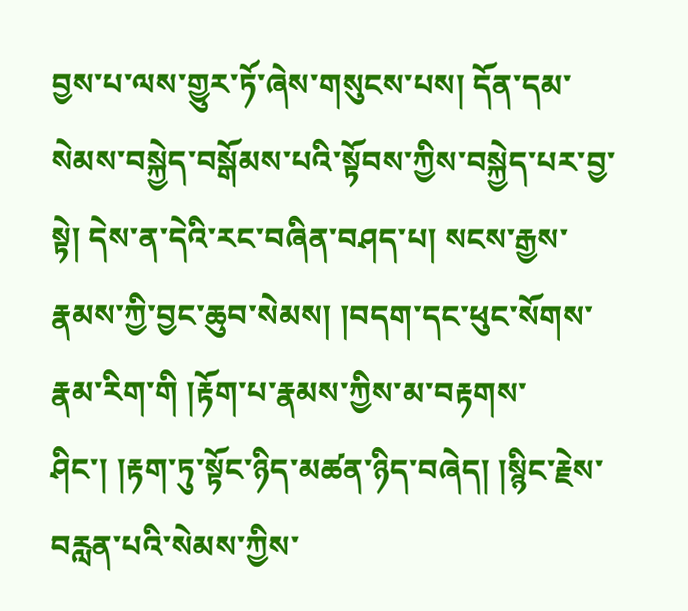བྱས་པ་ལས་གྱུར་ཏོ་ཞེས་གསུངས་པས། དོན་དམ་སེམས་བསྐྱེད་བསྒོམས་པའི་སྟོབས་ཀྱིས་བསྐྱེད་པར་བྱ་སྟེ། དེས་ན་དེའི་རང་བཞིན་བཤད་པ། སངས་རྒྱས་རྣམས་ཀྱི་བྱང་ཆུབ་སེམས། །བདག་དང་ཕུང་སོགས་རྣམ་རིག་གི །རྟོག་པ་རྣམས་ཀྱིས་མ་བརྟགས་ཤིང་། །རྟག་ཏུ་སྟོང་ཉིད་མཚན་ཉིད་བཞེད། །སྙིང་རྗེས་བརླན་པའི་སེམས་ཀྱིས་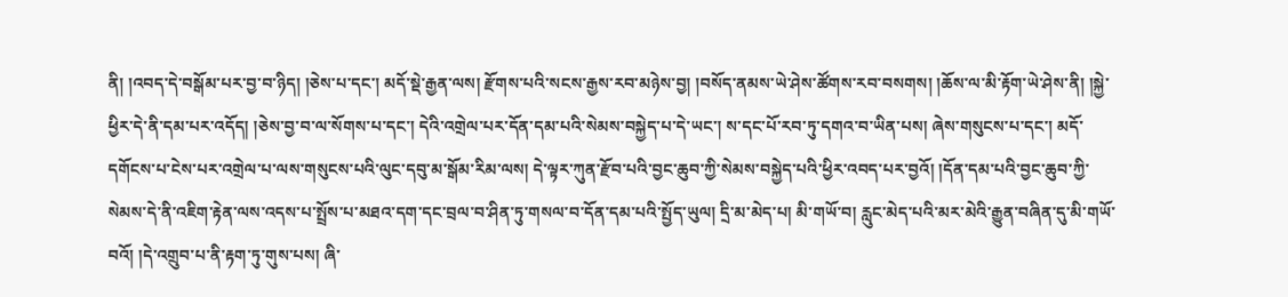ནི། །འབད་དེ་བསྒོམ་པར་བྱ་བ་ཉིད། །ཅེས་པ་དང་། མདོ་སྡེ་རྒྱན་ལས། རྫོགས་པའི་སངས་རྒྱས་རབ་མཉེས་བྱ། །བསོད་ནམས་ཡེ་ཤེས་ཚོགས་རབ་བསགས། །ཆོས་ལ་མི་རྟོག་ཡེ་ཤེས་ནི། །སྐྱེ་ཕྱིར་དེ་ནི་དམ་པར་འདོད། །ཅེས་བྱ་བ་ལ་སོགས་པ་དང་། དེའི་འགྲེལ་པར་དོན་དམ་པའི་སེམས་བསྐྱེད་པ་དེ་ཡང་། ས་དང་པོ་རབ་ཏུ་དགའ་བ་ཡིན་པས། ཞེས་གསུངས་པ་དང་། མདོ་དགོངས་པ་ངེས་པར་འགྲེལ་པ་ལས་གསུངས་པའི་ལུང་དབུ་མ་སྒོམ་རིམ་ལས། དེ་ལྟར་ཀུན་རྫོབ་པའི་བྱང་ཆུབ་ཀྱི་སེམས་བསྐྱེད་པའི་ཕྱིར་འབད་པར་བྱའོ། །དོན་དམ་པའི་བྱང་ཆུབ་ཀྱི་སེམས་དེ་ནི་འཇིག་རྟེན་ལས་འདས་པ་སྤྲོས་པ་མཐའ་དག་དང་བྲལ་བ་ཤིན་ཏུ་གསལ་བ་དོན་དམ་པའི་སྤྱོད་ཡུལ། དྲི་མ་མེད་པ། མི་གཡོ་བ། རླུང་མེད་པའི་མར་མེའི་རྒྱུན་བཞིན་དུ་མི་གཡོ་བའོ། །དེ་འགྲུབ་པ་ནི་རྟག་ཏུ་གུས་པས། ཞི་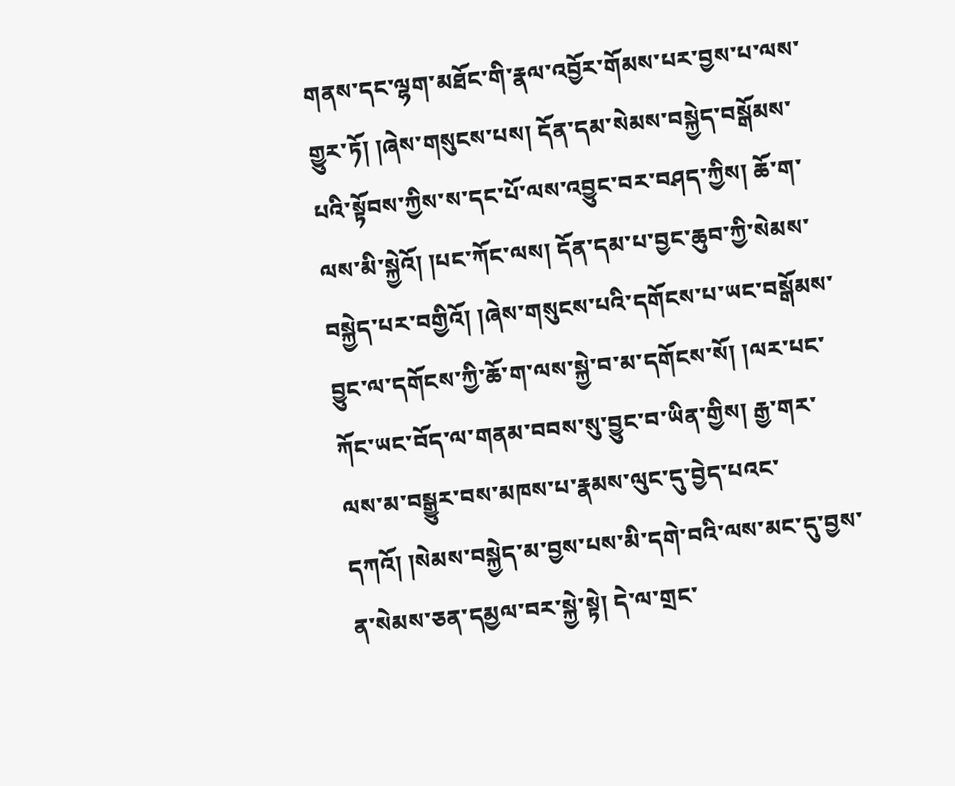གནས་དང་ལྷག་མཐོང་གི་རྣལ་འབྱོར་གོམས་པར་བྱས་པ་ལས་གྱུར་ཏོ། །ཞེས་གསུངས་པས། དོན་དམ་སེམས་བསྐྱེད་བསྒོམས་པའི་སྟོབས་ཀྱིས་ས་དང་པོ་ལས་འབྱུང་བར་བཤད་ཀྱིས། ཆོ་ག་ལས་མི་སྐྱེའོ། །པང་ཀོང་ལས། དོན་དམ་པ་བྱང་ཆུབ་ཀྱི་སེམས་བསྐྱེད་པར་བགྱིའོ། །ཞེས་གསུངས་པའི་དགོངས་པ་ཡང་བསྒོམས་བྱུང་ལ་དགོངས་ཀྱི་ཆོ་ག་ལས་སྐྱེ་བ་མ་དགོངས་སོ། །ལར་པང་ཀོང་ཡང་བོད་ལ་གནམ་བབས་སུ་བྱུང་བ་ཡིན་གྱིས། རྒྱ་གར་ལས་མ་བསྒྱུར་བས་མཁས་པ་རྣམས་ལུང་དུ་བྱེད་པའང་དཀའོ། །སེམས་བསྐྱེད་མ་བྱས་པས་མི་དགེ་བའི་ལས་མང་དུ་བྱས་ན་སེམས་ཅན་དམྱལ་བར་སྐྱེ་སྟེ། དེ་ལ་གྲང་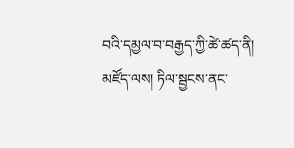བའི་དམྱལ་བ་བརྒྱད་ཀྱི་ཚེ་ཚད་ནི། མཛོད་ལས། ཏིལ་སྦྱངས་ནང་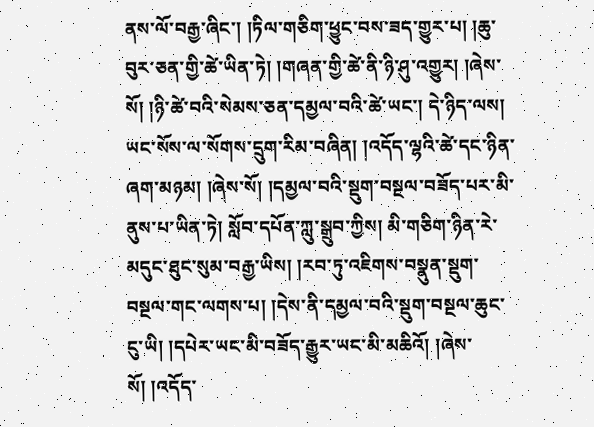ནས་ལོ་བརྒྱ་ཞིང་། །ཏིལ་གཅིག་ཕྱུང་བས་ཟད་གྱུར་པ། །ཆུ་བུར་ཅན་གྱི་ཚེ་ཡིན་ཏེ། །གཞན་གྱི་ཚེ་ནི་ཉི་ཤུ་འགྱུར། །ཞེས་སོ། །ཉི་ཚེ་བའི་སེམས་ཅན་དམྱལ་བའི་ཚེ་ཡང་། དེ་ཉིད་ལས། ཡང་སོས་ལ་སོགས་དྲུག་རིམ་བཞིན། །འདོད་ལྷའི་ཚེ་དང་ཉིན་ཞག་མཉམ། །ཞེས་སོ། །དམྱལ་བའི་སྡུག་བསྔལ་བཟོད་པར་མི་ནུས་པ་ཡིན་ཏེ། སློབ་དཔོན་ཀླུ་སྒྲུབ་ཀྱིས། མི་གཅིག་ཉིན་རེ་མདུང་ཐུང་སུམ་བརྒྱ་ཡིས། །རབ་ཏུ་འཇིགས་བསྣུན་སྡུག་བསྔལ་གང་ལགས་པ། །དེས་ནི་དམྱལ་བའི་སྡུག་བསྔལ་ཆུང་ངུ་ཡི། །དཔེར་ཡང་མི་བཟོད་རྒྱུར་ཡང་མི་མཆིའོ། །ཞེས་སོ། །འདོད་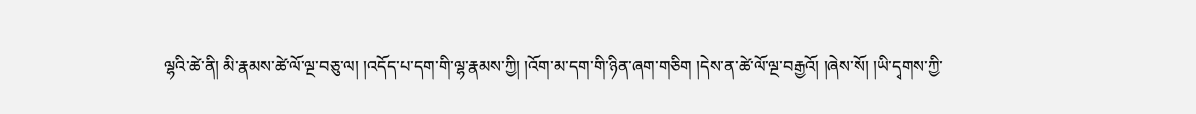ལྷའི་ཚེ་ནི། མི་རྣམས་ཚེ་ལོ་ལྔ་བཅུ་ལ། །འདོད་པ་དག་གི་ལྷ་རྣམས་ཀྱི། །འོག་མ་དག་གི་ཉིན་ཞག་གཅིག །དེས་ན་ཚེ་ལོ་ལྔ་བརྒྱའོ། །ཞེས་སོ། །ཡི་དྭགས་ཀྱི་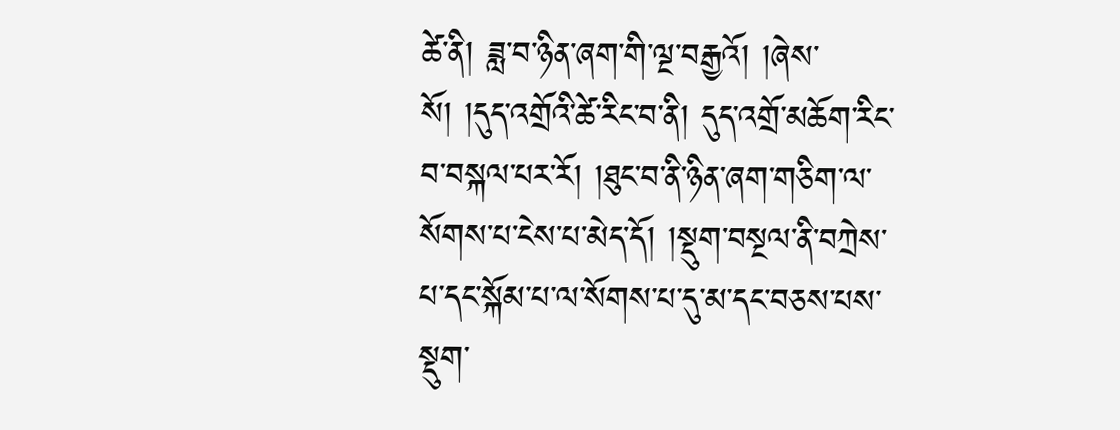ཚེ་ནི། ཟླ་བ་ཉིན་ཞག་གི་ལྔ་བརྒྱའོ། །ཞེས་སོ། །དུད་འགྲོའི་ཚེ་རིང་བ་ནི། དུད་འགྲོ་མཆོག་རིང་བ་བསྐལ་པར་རོ། །ཐུང་བ་ནི་ཉིན་ཞག་གཅིག་ལ་སོགས་པ་ངེས་པ་མེད་དོ། །སྡུག་བསྔལ་ནི་བཀྲེས་པ་དང་སྐོམ་པ་ལ་སོགས་པ་དུ་མ་དང་བཅས་པས་སྡུག་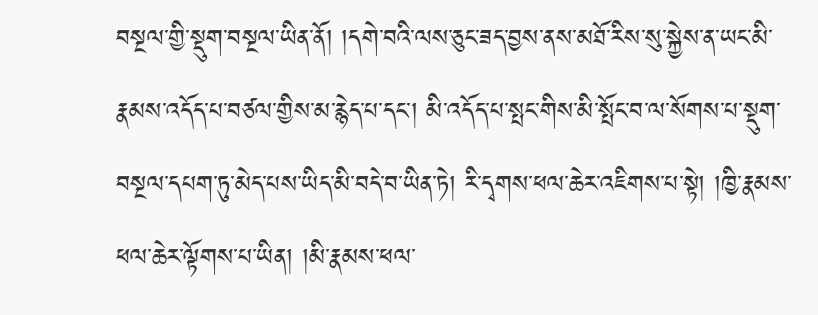བསྔལ་གྱི་སྡུག་བསྔལ་ཡིན་ནོ། །དགེ་བའི་ལས་ཅུང་ཟད་བྱས་ནས་མཐོ་རིས་སུ་སྐྱེས་ན་ཡང་མི་རྣམས་འདོད་པ་བཙལ་གྱིས་མ་རྙེད་པ་དང་། མི་འདོད་པ་སྤང་གིས་མི་སྤོང་བ་ལ་སོགས་པ་སྡུག་བསྔལ་དཔག་ཏུ་མེད་པས་ཡིད་མི་བདེ་བ་ཡིན་ཏེ། རི་དྭགས་ཕལ་ཆེར་འཇིགས་པ་སྟེ། །ཁྱི་རྣམས་ཕལ་ཆེར་ལྟོགས་པ་ཡིན། །མི་རྣམས་ཕལ་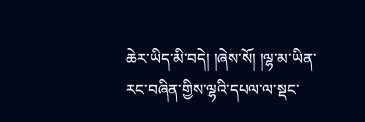ཆེར་ཡིད་མི་བདེ། །ཞེས་སོ། །ལྷ་མ་ཡིན་རང་བཞིན་གྱིས་ལྷའི་དཔལ་ལ་སྡང་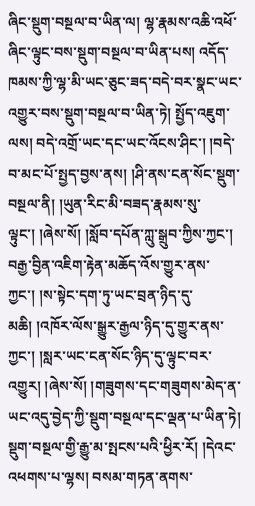ཞིང་སྡུག་བསྔལ་བ་ཡིན་ལ། ལྷ་རྣམས་འཆི་འཕོ་ཞིང་ལྟུང་བས་སྡུག་བསྔལ་བ་ཡིན་པས། འདོད་ཁམས་ཀྱི་ལྷ་མི་ཡང་ཅུང་ཟད་བདེ་བར་སྣང་ཡང་འགྱུར་བས་སྡུག་བསྔལ་བ་ཡིན་ཏེ། སྤྱོད་འཇུག་ལས། བདེ་འགྲོ་ཡང་དང་ཡང་འོངས་ཤིང་། །བདེ་བ་མང་པོ་སྤྱད་བྱས་ནས། །ཤི་ནས་ངན་སོང་སྡུག་བསྔལ་ནི། །ཡུན་རིང་མི་བཟད་རྣམས་སུ་ལྟུང་། །ཞེས་སོ། །སློབ་དཔོན་ཀླུ་སྒྲུབ་ཀྱིས་ཀྱང་། བརྒྱ་བྱིན་འཇིག་རྟེན་མཆོད་འོས་གྱུར་ནས་ཀྱང་། །ས་སྟེང་དག་ཏུ་ཡང་བྲན་ཉིད་དུ་མཆི། །འཁོར་ལོས་སྒྱུར་རྒྱལ་ཉིད་དུ་གྱུར་ནས་ཀྱང་། །སླར་ཡང་ངན་སོང་ཉིད་དུ་ལྟུང་བར་འགྱུར། །ཞེས་སོ། །གཟུགས་དང་གཟུགས་མེད་ན་ཡང་འདུ་བྱེད་ཀྱི་སྡུག་བསྔལ་དང་ལྡན་པ་ཡིན་ཏེ། སྡུག་བསྔལ་གྱི་རྒྱུ་མ་སྤངས་པའི་ཕྱིར་རོ། །དེའང་འཕགས་པ་ལྷས། བསམ་གཏན་ནགས་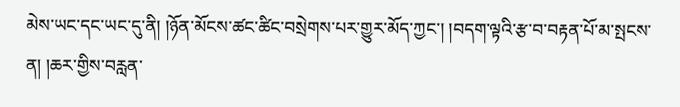མེས་ཡང་དང་ཡང་དུ་ནི། །ཉོན་མོངས་ཚང་ཚིང་བསྲེགས་པར་གྱུར་མོད་ཀྱང་། །བདག་ལྟའི་རྩ་བ་བརྟན་པོ་མ་སྤངས་ན། །ཆར་གྱིས་བརླན་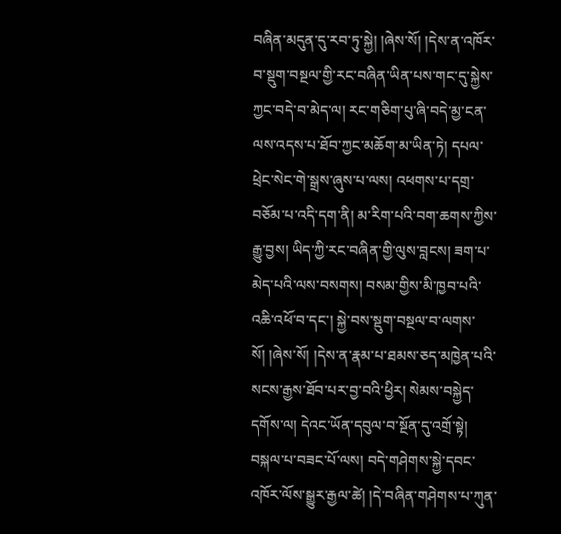བཞིན་མདུན་དུ་རབ་ཏུ་སྐྱེ། །ཞེས་སོ། །དེས་ན་འཁོར་བ་སྡུག་བསྔལ་གྱི་རང་བཞིན་ཡིན་པས་གང་དུ་སྐྱེས་ཀྱང་བདེ་བ་མེད་ལ། རང་གཅིག་པུ་ཞི་བདེ་མྱ་ངན་ལས་འདས་པ་ཐོབ་ཀྱང་མཆོག་མ་ཡིན་ཏེ། དཔལ་ཕྲེང་སེང་གེ་སྒྲས་ཞུས་པ་ལས། འཕགས་པ་དགྲ་བཅོམ་པ་འདི་དག་ནི། མ་རིག་པའི་བག་ཆགས་ཀྱིས་རྒྱུ་བྱས། ཡིད་ཀྱི་རང་བཞིན་གྱི་ལུས་བླངས། ཟག་པ་མེད་པའི་ལས་བསགས། བསམ་གྱིས་མི་ཁྱབ་པའི་འཆི་འཕོ་བ་དང་། སྐྱེ་བས་སྡུག་བསྔལ་བ་ལགས་སོ། །ཞེས་སོ། །དེས་ན་རྣམ་པ་ཐམས་ཅད་མཁྱེན་པའི་སངས་རྒྱས་ཐོབ་པར་བྱ་བའི་ཕྱིར། སེམས་བསྐྱེད་དགོས་ལ། དེའང་ཡོན་དབུལ་བ་སྔོན་དུ་འགྲོ་སྟེ། བསྐལ་པ་བཟང་པོ་ལས། བདེ་གཤེགས་སྐྱེ་དབང་འཁོར་ལོས་སྒྱུར་རྒྱལ་ཚེ། །དེ་བཞིན་གཤེགས་པ་ཀུན་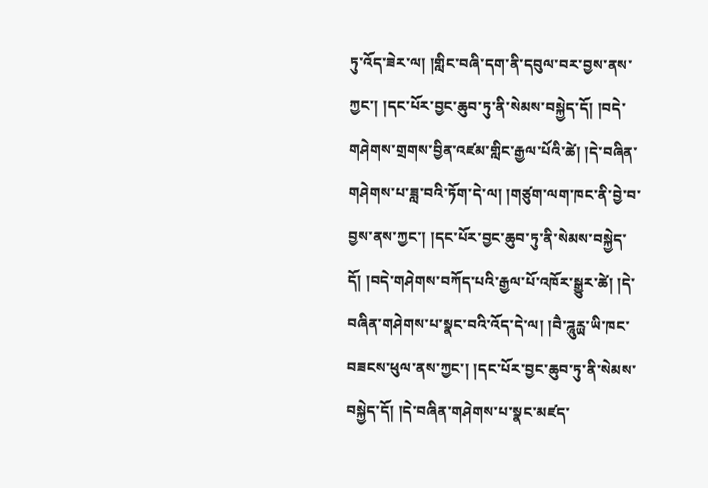ཏུ་འོད་ཟེར་ལ། །གླིང་བཞི་དག་ནི་དབུལ་བར་བྱས་ནས་ཀྱང་། །དང་པོར་བྱང་ཆུབ་ཏུ་ནི་སེམས་བསྐྱེད་དོ། །བདེ་གཤེགས་གྲགས་བྱིན་འཛམ་གླིང་རྒྱལ་པོའི་ཚེ། །དེ་བཞིན་གཤེགས་པ་ཟླ་བའི་ཏོག་དེ་ལ། །གཙུག་ལག་ཁང་ནི་བྱེ་བ་བྱས་ནས་ཀྱང་། །དང་པོར་བྱང་ཆུབ་ཏུ་ནི་སེམས་བསྐྱེད་དོ། །བདེ་གཤེགས་བཀོད་པའི་རྒྱལ་པོ་འཁོར་སྒྱུར་ཚེ། །དེ་བཞིན་གཤེགས་པ་སྣང་བའི་འོད་དེ་ལ། །བཻ་ཌཱུརྻ་ཡི་ཁང་བཟངས་ཕུལ་ནས་ཀྱང་། །དང་པོར་བྱང་ཆུབ་ཏུ་ནི་སེམས་བསྐྱེད་དོ། །དེ་བཞིན་གཤེགས་པ་སྣང་མཛད་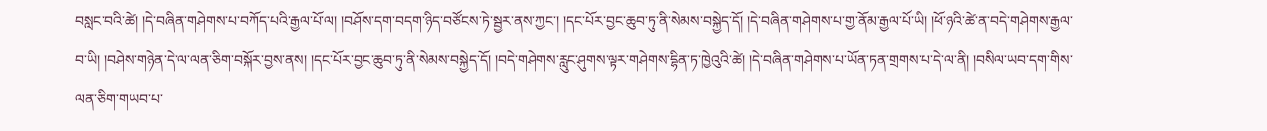བསླང་བའི་ཚེ། །དེ་བཞིན་གཤེགས་པ་བཀོད་པའི་རྒྱལ་པོ་ལ། །བཤོས་དག་བདག་ཉིད་བཙོངས་ཏེ་སྦྱར་ནས་ཀྱང་། །དང་པོར་བྱང་ཆུབ་ཏུ་ནི་སེམས་བསྐྱེད་དོ། །དེ་བཞིན་གཤེགས་པ་གྱ་ནོམ་རྒྱལ་པོ་ཡི། །ཕོ་ཉའི་ཚེ་ན་བདེ་གཤེགས་རྒྱལ་བ་ཡི། །བཤེས་གཉེན་དེ་ལ་ལན་ཅིག་བསྐོར་བྱས་ནས། །དང་པོར་བྱང་ཆུབ་ཏུ་ནི་སེམས་བསྐྱེད་དོ། །བདེ་གཤེགས་རླུང་ཤུགས་ལྟར་གཤེགས་དྷིན་ཏ་ཁྱེའུའི་ཚེ། །དེ་བཞིན་གཤེགས་པ་ཡོན་ཏན་གྲགས་པ་དེ་ལ་ནི། །བསིལ་ཡབ་དག་གིས་ལན་ཅིག་གཡབ་པ་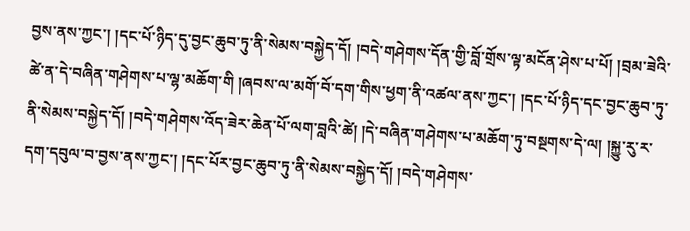བྱས་ནས་ཀྱང་། །དང་པོ་ཉིད་དུ་བྱང་ཆུབ་ཏུ་ནི་སེམས་བསྐྱེད་དོ། །བདེ་གཤེགས་དོན་གྱི་བློ་གྲོས་ལྟ་མངོན་ཤེས་པ་པོ། །བྲམ་ཟེའི་ཚེ་ན་དེ་བཞིན་གཤེགས་པ་ལྷ་མཆོག་གི །ཞབས་ལ་མགོ་བོ་དག་གིས་ཕྱག་ནི་འཚལ་ནས་ཀྱང་། །དང་པོ་ཉིད་དང་བྱང་ཆུབ་ཏུ་ནི་སེམས་བསྐྱེད་དོ། །བདེ་གཤེགས་འོད་ཟེར་ཆེན་པོ་ལག་བླའི་ཚེ། །དེ་བཞིན་གཤེགས་པ་མཆོག་ཏུ་བསྔགས་དེ་ལ། །སྐྱུ་རུ་ར་དག་དབུལ་བ་བྱས་ནས་ཀྱང་། །དང་པོར་བྱང་ཆུབ་ཏུ་ནི་སེམས་བསྐྱེད་དོ། །བདེ་གཤེགས་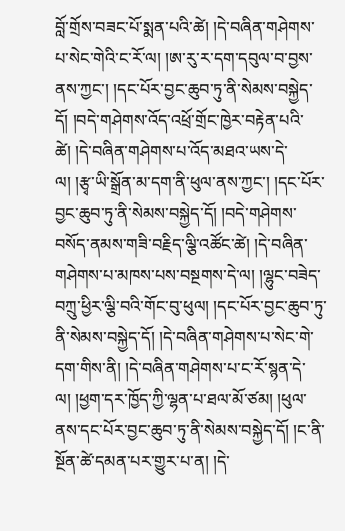བློ་གྲོས་བཟང་པོ་སྨན་པའི་ཚེ། །དེ་བཞིན་གཤེགས་པ་སེང་གེའི་ང་རོ་ལ། །ཨ་རུ་ར་དག་དབུལ་བ་བྱས་ནས་ཀྱང་། །དང་པོར་བྱང་ཆུབ་ཏུ་ནི་སེམས་བསྐྱེད་དོ། །བདེ་གཤེགས་འོད་འཕྲོ་གྲོང་ཁྱེར་བརྟེན་པའི་ཚེ། །དེ་བཞིན་གཤེགས་པ་འོད་མཐའ་ཡས་དེ་ལ། །རྩྭ་ཡི་སྒྲོན་མ་དག་ནི་ཕུལ་ནས་ཀྱང་། །དང་པོར་བྱང་ཆུབ་ཏུ་ནི་སེམས་བསྐྱེད་དོ། །བདེ་གཤེགས་བསོད་ནམས་གཟི་བརྗིད་ལྕི་འཚོང་ཚེ། །དེ་བཞིན་གཤེགས་པ་མཁས་པས་བསྔགས་དེ་ལ། །ལྷུང་བཟེད་བཀྲུ་ཕྱིར་ལྕི་བའི་གོང་བུ་ཕུལ། །དང་པོར་བྱང་ཆུབ་ཏུ་ནི་སེམས་བསྐྱེད་དོ། །དེ་བཞིན་གཤེགས་པ་སེང་གེ་དག་གིས་ནི། །དེ་བཞིན་གཤེགས་པ་ང་རོ་སྙན་དེ་ལ། །ཕྱག་དར་ཁྱོད་ཀྱི་ལྷན་པ་ཐལ་མོ་ཙམ། །ཕུལ་ནས་དང་པོར་བྱང་ཆུབ་ཏུ་ནི་སེམས་བསྐྱེད་དོ། །ང་ནི་སྔོན་ཚེ་དམན་པར་གྱུར་པ་ན། །དེ་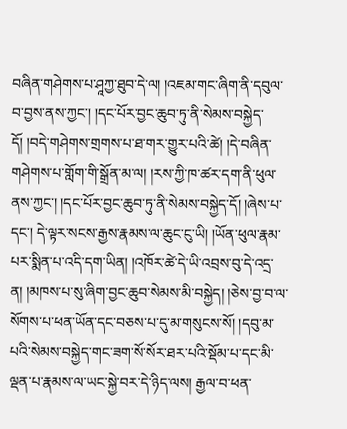བཞིན་གཤེགས་པ་ཤཱཀྱ་ཐུབ་དེ་ལ། །འཇམ་གང་ཞིག་ནི་དབུལ་བ་བྱས་ནས་ཀྱང་། །དང་པོར་བྱང་ཆུབ་ཏུ་ནི་སེམས་བསྐྱེད་དོ། །བདེ་གཤེགས་གྲགས་པ་ཐ་གར་གྱུར་པའི་ཚེ། །དེ་བཞིན་གཤེགས་པ་གློག་གི་སྒྲོན་མ་ལ། །རས་ཀྱི་ཁ་ཚར་དག་ནི་ཕུལ་ནས་ཀྱང་། །དང་པོར་བྱང་ཆུབ་ཏུ་ནི་སེམས་བསྐྱེད་དོ། །ཞེས་པ་དང་། དེ་ལྟར་སངས་རྒྱས་རྣམས་ལ་ཆུང་ངུ་ཡི། །ཡོན་ཕུལ་རྣམ་པར་སྨིན་པ་འདི་དག་ཡིན། །འཁོར་ཚེ་དེ་ཡི་འབྲས་བུ་དེ་འདྲ་ན། །མཁས་པ་སུ་ཞིག་བྱང་ཆུབ་སེམས་མི་བསྐྱེད། །ཅེས་བྱ་བ་ལ་སོགས་པ་ཕན་ཡོན་དང་བཅས་པ་དུ་མ་གསུངས་སོ། །དབུ་མ་པའི་སེམས་བསྐྱེད་གང་ཟག་སོ་སོར་ཐར་པའི་སྡོམ་པ་དང་མི་ལྡན་པ་རྣམས་ལ་ཡང་སྐྱེ་བར་དེ་ཉིད་ལས། རྒྱལ་བ་ཕན་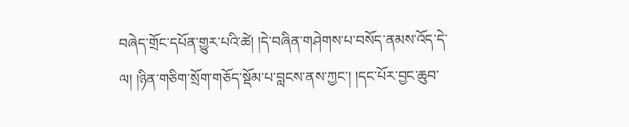བཞེད་གྲོང་དཔོན་གྱུར་པའི་ཚེ། །དེ་བཞིན་གཤེགས་པ་བསོད་ནམས་འོད་དེ་ལ། །ཉིན་གཅིག་སྲོག་གཅོད་སྡོམ་པ་བླངས་ནས་ཀྱང་། །དང་པོར་བྱང་ཆུབ་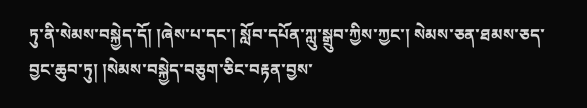ཏུ་ནི་སེམས་བསྐྱེད་དོ། །ཞེས་པ་དང་། སློབ་དཔོན་ཀླུ་སྒྲུབ་ཀྱིས་ཀྱང་། སེམས་ཅན་ཐམས་ཅད་བྱང་ཆུབ་ཏུ། །སེམས་བསྐྱེད་བཅུག་ཅིང་བརྟན་བྱས་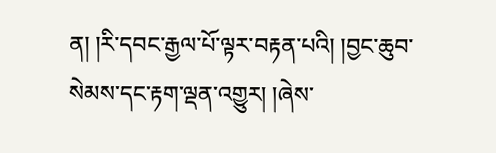ན། །རི་དབང་རྒྱལ་པོ་ལྟར་བརྟན་པའི། །བྱང་ཆུབ་སེམས་དང་རྟག་ལྡན་འགྱུར། །ཞེས་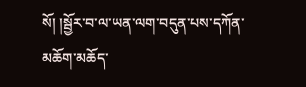སོ། །སྦྱོར་བ་ལ་ཡན་ལག་བདུན་པས་དཀོན་མཆོག་མཆོད་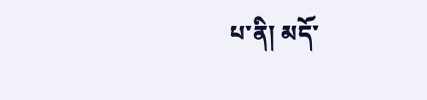པ་ནི། མདོ་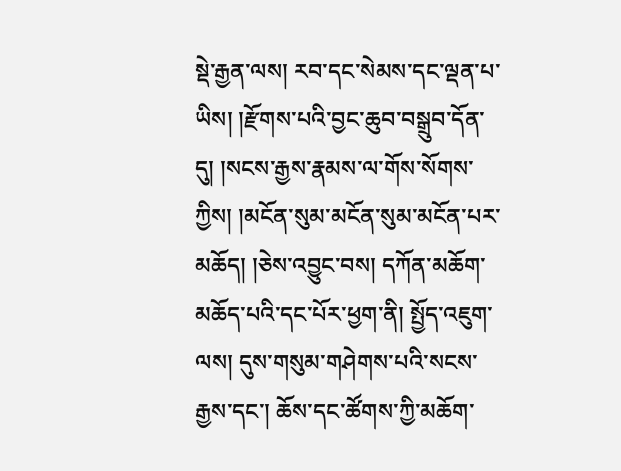སྡེ་རྒྱན་ལས། རབ་དང་སེམས་དང་ལྡན་པ་ཡིས། །རྫོགས་པའི་བྱང་ཆུབ་བསྒྲུབ་དོན་དུ། །སངས་རྒྱས་རྣམས་ལ་གོས་སོགས་ཀྱིས། །མངོན་སུམ་མངོན་སུམ་མངོན་པར་མཆོད། །ཅེས་འབྱུང་བས། དཀོན་མཆོག་མཆོད་པའི་དང་པོར་ཕྱག་ནི། སྤྱོད་འཇུག་ལས། དུས་གསུམ་གཤེགས་པའི་སངས་རྒྱས་དང་། ཆོས་དང་ཚོགས་ཀྱི་མཆོག་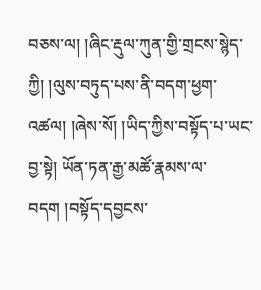བཅས་ལ། །ཞིང་རྡུལ་ཀུན་གྱི་གྲངས་སྙེད་ཀྱི། །ལུས་བཏུད་པས་ནི་བདག་ཕྱག་འཚལ། །ཞེས་སོ། །ཡིད་ཀྱིས་བསྟོད་པ་ཡང་བྱ་སྟེ། ཡོན་ཏན་རྒྱ་མཚོ་རྣམས་ལ་བདག །བསྟོད་དབྱངས་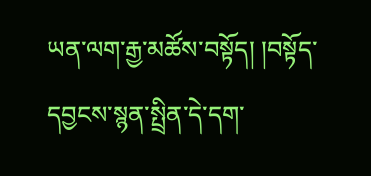ཡན་ལག་རྒྱ་མཚོས་བསྟོད། །བསྟོད་དབྱངས་སྙན་སྤྲིན་དེ་དག་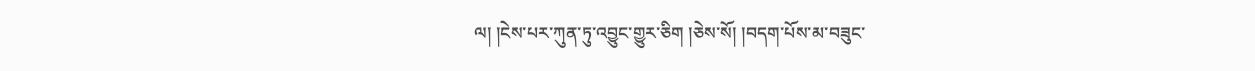ལ། །ངེས་པར་ཀུན་ཏུ་འབྱུང་གྱུར་ཅིག །ཅེས་སོ། །བདག་པོས་མ་བཟུང་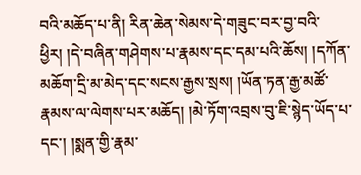བའི་མཆོད་པ་ནི། རིན་ཆེན་སེམས་དེ་གཟུང་བར་བྱ་བའི་ཕྱིར། །དེ་བཞིན་གཤེགས་པ་རྣམས་དང་དམ་པའི་ཆོས། །དཀོན་མཆོག་དྲི་མ་མེད་དང་སངས་རྒྱས་སྲས། །ཡོན་ཏན་རྒྱ་མཚོ་རྣམས་ལ་ལེགས་པར་མཆོད། །མེ་ཏོག་འབྲས་བུ་ཇི་སྙེད་ཡོད་པ་དང་། །སྨན་གྱི་རྣམ་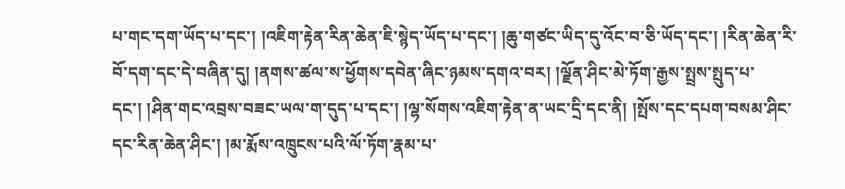པ་གང་དག་ཡོད་པ་དང་། །འཇིག་རྟེན་རིན་ཆེན་ཇི་སྙེད་ཡོད་པ་དང་། །ཆུ་གཙང་ཡིད་དུ་འོང་བ་ཅི་ཡོད་དང་། །རིན་ཆེན་རི་བོ་དག་དང་དེ་བཞིན་དུ། །ནགས་ཚལ་ས་ཕྱོགས་དབེན་ཞིང་ཉམས་དགའ་བར། །ལྗོན་ཤིང་མེ་ཏོག་རྒྱས་སྤྲས་སྤུད་པ་དང་། །ཤིན་གང་འབྲས་བཟང་ཡལ་ག་དུད་པ་དང་། །ལྷ་སོགས་འཇིག་རྟེན་ན་ཡང་དྲི་དང་ནི། །སྤོས་དང་དཔག་བསམ་ཤིང་དང་རིན་ཆེན་ཤིང་། །མ་རྨོས་འཁྲུངས་པའི་ལོ་ཏོག་རྣམ་པ་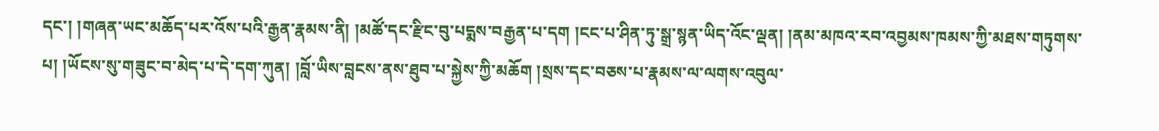དང་། །གཞན་ཡང་མཆོད་པར་འོས་པའི་རྒྱན་རྣམས་ནི། །མཚོ་དང་རྫིང་བུ་པདྨས་བརྒྱན་པ་དག །ངང་པ་ཤིན་ཏུ་སྒྲ་སྙན་ཡིད་འོང་ལྡན། །ནམ་མཁའ་རབ་འབྱམས་ཁམས་ཀྱི་མཐས་གཏུགས་པ། །ཡོངས་སུ་གཟུང་བ་མེད་པ་དེ་དག་ཀུན། །བློ་ཡིས་བླངས་ནས་ཐུབ་པ་སྐྱེས་ཀྱི་མཆོག །སྲས་དང་བཅས་པ་རྣམས་ལ་ལགས་འབུལ་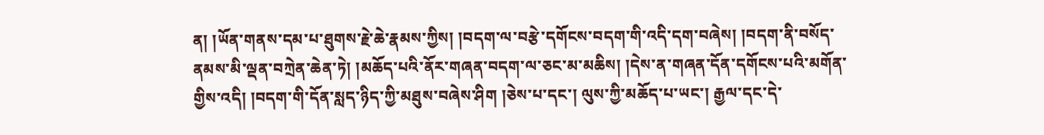ན། །ཡོན་གནས་དམ་པ་ཐུགས་རྗེ་ཆེ་རྣམས་ཀྱིས། །བདག་ལ་བརྩེ་དགོངས་བདག་གི་འདི་དག་བཞེས། །བདག་ནི་བསོད་ནམས་མི་ལྡན་བཀྲེན་ཆེན་ཏེ། །མཆོད་པའི་ནོར་གཞན་བདག་ལ་ཅང་མ་མཆིས། །དེས་ན་གཞན་དོན་དགོངས་པའི་མགོན་གྱིས་འདི། །བདག་གི་དོན་སླད་ཉིད་ཀྱི་མཐུས་བཞེས་ཤིག །ཅེས་པ་དང་། ལུས་ཀྱི་མཆོད་པ་ཡང་། རྒྱལ་དང་དེ་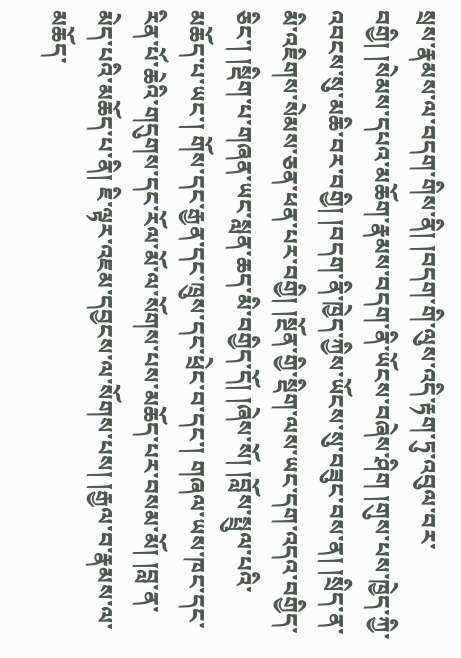སྲས་རྣམས་ལ་བདག་གིས་ནི། །བདག་གི་ལུས་འདི་རྟག་ཏུ་འབུལ་བར་བགྱི། །སེམས་དཔའ་མཆོག་རྣམས་བདག་ནི་ཡོངས་བཞེས་ཤིག །གུས་པས་ཁྱེད་ཀྱི་འབངས་སུ་མཆི་བར་བགྱི། །བདག་ནི་ཁྱེད་ཀྱིས་ཡོངས་སུ་བཟུང་བས་ན། །སྲིད་ན་མི་འཇིགས་སེམས་ཅན་ཕན་པར་བགྱི། །སྔོན་གྱི་སྡིག་ལས་ཡང་དག་འདའ་བགྱིད་ཅིང་། །སྡིག་པ་གཞན་ཡང་སླན་ཆད་མི་བགྱིད་དོ། །ཞེས་སོ། །བློས་སྤྲུལ་པའི་མཆོད་པ་ཡང་། གོས་དང་རྒྱན་དང་ཁྲུས་དང་ཕྲེང་བ་དང་། གཞལ་ཡས་ཁང་དང་རིན་པོ་ཆེའི་གདུགས་དང་རོལ་མོ་ལ་སོགས་པས་མཆོད་པར་བསམ་མོ། །བླ་ན་མེད་པའི་མཆོད་པ་ནི། ཇི་ལྟར་འཇམ་དབྱངས་ལ་སོགས་པས། །རྒྱལ་བ་རྣམས་ལ་མཆོད་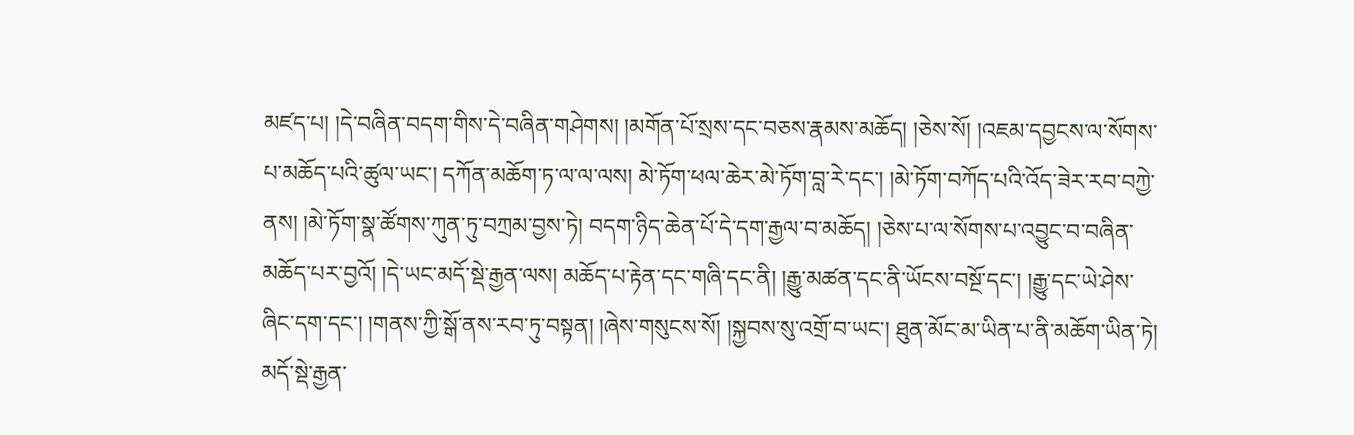མཛད་པ། །དེ་བཞིན་བདག་གིས་དེ་བཞིན་གཤེགས། །མགོན་པོ་སྲས་དང་བཅས་རྣམས་མཆོད། །ཅེས་སོ། །འཇམ་དབྱངས་ལ་སོགས་པ་མཆོད་པའི་ཚུལ་ཡང་། དཀོན་མཆོག་ཏ་ལ་ལ་ལས། མེ་ཏོག་ཕལ་ཆེར་མེ་ཏོག་བླ་རེ་དང་། །མེ་ཏོག་བཀོད་པའི་འོད་ཟེར་རབ་བཀྱེ་ནས། །མེ་ཏོག་སྣ་ཚོགས་ཀུན་ཏུ་བཀྲམ་བྱས་ཏེ། བདག་ཉིད་ཆེན་པོ་དེ་དག་རྒྱལ་བ་མཆོད། །ཅེས་པ་ལ་སོགས་པ་འབྱུང་བ་བཞིན་མཆོད་པར་བྱའོ། །དེ་ཡང་མདོ་སྡེ་རྒྱན་ལས། མཆོད་པ་རྟེན་དང་གཞི་དང་ནི། །རྒྱུ་མཚན་དང་ནི་ཡོངས་བསྔོ་དང་། །རྒྱུ་དང་ཡེ་ཤེས་ཞིང་དག་དང་། །གནས་ཀྱི་སྒོ་ནས་རབ་ཏུ་བསྟན། །ཞེས་གསུངས་སོ། །སྐྱབས་སུ་འགྲོ་བ་ཡང་། ཐུན་མོང་མ་ཡིན་པ་ནི་མཆོག་ཡིན་ཏེ། མདོ་སྡེ་རྒྱན་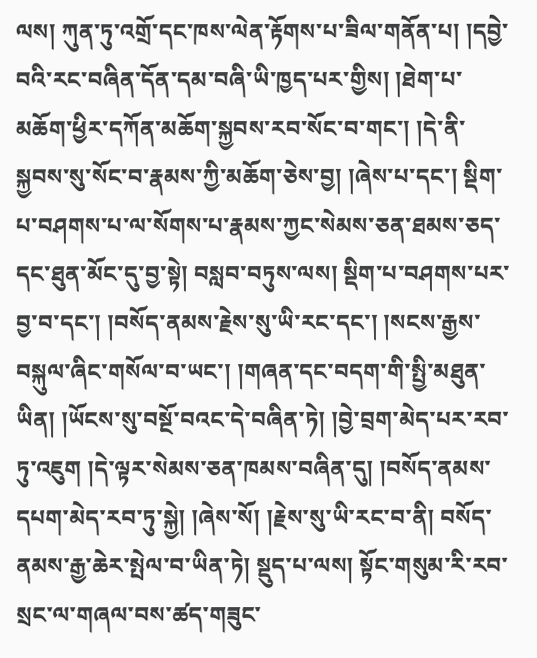ལས། ཀུན་ཏུ་འགྲོ་དང་ཁས་ལེན་རྟོགས་པ་ཟིལ་གནོན་པ། །དབྱེ་བའི་རང་བཞིན་དོན་དམ་བཞི་ཡི་ཁྱད་པར་གྱིས། །ཐེག་པ་མཆོག་ཕྱིར་དཀོན་མཆོག་སྐྱབས་རབ་སོང་བ་གང་། །དེ་ནི་སྐྱབས་སུ་སོང་བ་རྣམས་ཀྱི་མཆོག་ཅེས་བྱ། །ཞེས་པ་དང་། སྡིག་པ་བཤགས་པ་ལ་སོགས་པ་རྣམས་ཀྱང་སེམས་ཅན་ཐམས་ཅད་དང་ཐུན་མོང་དུ་བྱ་སྟེ། བསླབ་བཏུས་ལས། སྡིག་པ་བཤགས་པར་བྱ་བ་དང་། །བསོད་ནམས་རྗེས་སུ་ཡི་རང་དང་། །སངས་རྒྱས་བསྐུལ་ཞིང་གསོལ་བ་ཡང་། །གཞན་དང་བདག་གི་སྤྱི་མཐུན་ཡིན། །ཡོངས་སུ་བསྔོ་བའང་དེ་བཞིན་ཏེ། །བྱེ་བྲག་མེད་པར་རབ་ཏུ་འཇུག །དེ་ལྟར་སེམས་ཅན་ཁམས་བཞིན་དུ། །བསོད་ནམས་དཔག་མེད་རབ་ཏུ་སྐྱེ། །ཞེས་སོ། །རྗེས་སུ་ཡི་རང་བ་ནི། བསོད་ནམས་རྒྱ་ཆེར་སྤེལ་བ་ཡིན་ཏེ། སྡུད་པ་ལས། སྟོང་གསུམ་རི་རབ་སྲང་ལ་གཞལ་བས་ཚད་གཟུང་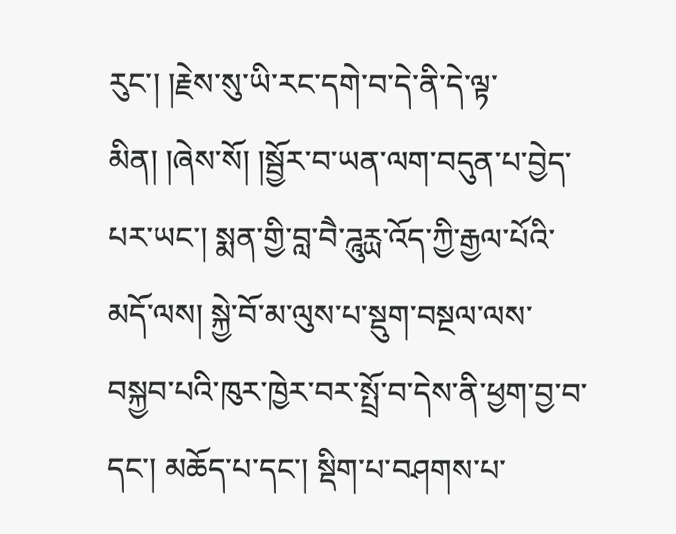རུང་། །རྗེས་སུ་ཡི་རང་དགེ་བ་དེ་ནི་དེ་ལྟ་མིན། །ཞེས་སོ། །སྦྱོར་བ་ཡན་ལག་བདུན་པ་བྱེད་པར་ཡང་། སྨན་གྱི་བླ་བཻ་ཌཱུརྻ་འོད་ཀྱི་རྒྱལ་པོའི་མདོ་ལས། སྐྱེ་བོ་མ་ལུས་པ་སྡུག་བསྔལ་ལས་བསྐྱབ་པའི་ཁུར་ཁྱེར་བར་སྤྲོ་བ་དེས་ནི་ཕྱག་བྱ་བ་དང་། མཆོད་པ་དང་། སྡིག་པ་བཤགས་པ་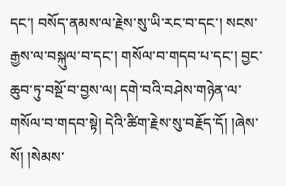དང་། བསོད་ནམས་ལ་རྗེས་སུ་ཡི་རང་བ་དང་། སངས་རྒྱས་ལ་བསྐུལ་བ་དང་། གསོལ་བ་གདབ་པ་དང་། བྱང་ཆུབ་ཏུ་བསྔོ་བ་བྱས་ལ། དགེ་བའི་བཤེས་གཉེན་ལ་གསོལ་བ་གདབ་སྟེ། དེའི་ཚིག་རྗེས་སུ་བརྗོད་དོ། །ཞེས་སོ། །སེམས་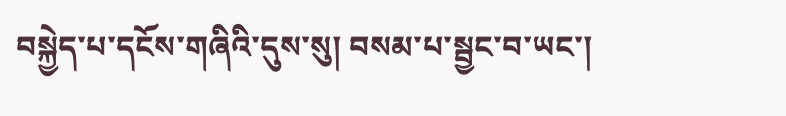བསྐྱེད་པ་དངོས་གཞིའི་དུས་སུ། བསམ་པ་སྦྱང་བ་ཡང་།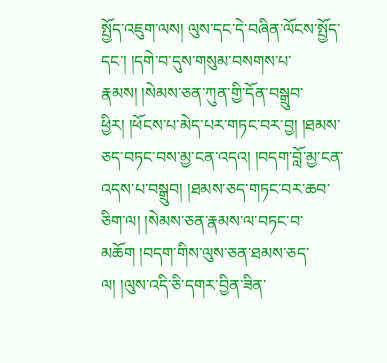སྤྱོད་འཇུག་ལས། ལུས་དང་དེ་བཞིན་ལོངས་སྤྱོད་དང་། །དགེ་བ་དུས་གསུམ་བསགས་པ་རྣམས། །སེམས་ཅན་ཀུན་གྱི་དོན་བསྒྲུབ་ཕྱིར། །ཕོངས་པ་མེད་པར་གཏང་བར་བྱ། །ཐམས་ཅད་བཏང་བས་མྱ་ངན་འདའ། །བདག་བློ་མྱ་ངན་འདས་པ་བསྒྲུབ། །ཐམས་ཅད་གཏང་བར་ཆབ་ཅིག་ལ། །སེམས་ཅན་རྣམས་ལ་བཏང་བ་མཆོག །བདག་གིས་ལུས་ཅན་ཐམས་ཅད་ལ། །ལུས་འདི་ཅི་དགར་བྱིན་ཟིན་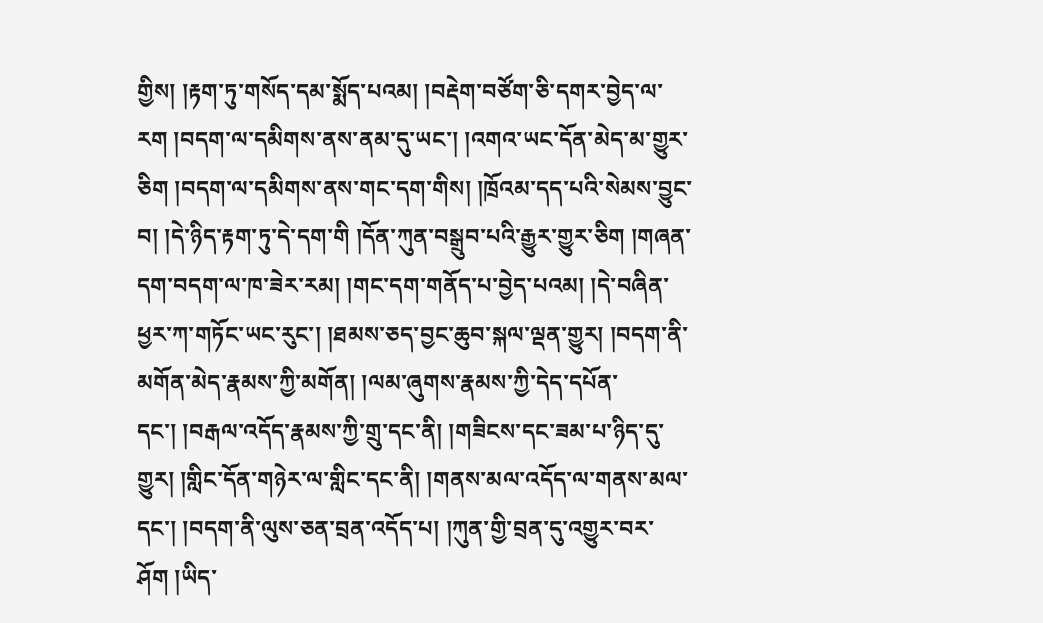གྱིས། །རྟག་ཏུ་གསོད་དམ་སྨོད་པའམ། །བརྡེག་བཙོག་ཅི་དགར་བྱེད་ལ་རག །བདག་ལ་དམིགས་ནས་ནམ་དུ་ཡང་། །འགའ་ཡང་དོན་མེད་མ་གྱུར་ཅིག །བདག་ལ་དམིགས་ནས་གང་དག་གིས། །ཁྲོའམ་དད་པའི་སེམས་བྱུང་བ། །དེ་ཉིད་རྟག་ཏུ་དེ་དག་གི །དོན་ཀུན་བསྒྲུབ་པའི་རྒྱུར་གྱུར་ཅིག །གཞན་དག་བདག་ལ་ཁ་ཟེར་རམ། །གང་དག་གནོད་པ་བྱེད་པའམ། །དེ་བཞིན་ཕྱར་ཀ་གཏོང་ཡང་རུང་། །ཐམས་ཅད་བྱང་ཆུབ་སྐལ་ལྡན་གྱུར། །བདག་ནི་མགོན་མེད་རྣམས་ཀྱི་མགོན། །ལམ་ཞུགས་རྣམས་ཀྱི་དེད་དཔོན་དང་། །བརྒལ་འདོད་རྣམས་ཀྱི་གྲུ་དང་ནི། །གཟིངས་དང་ཟམ་པ་ཉིད་དུ་གྱུར། །གླིང་དོན་གཉེར་ལ་གླིང་དང་ནི། །གནས་མལ་འདོད་ལ་གནས་མལ་དང་། །བདག་ནི་ལུས་ཅན་བྲན་འདོད་པ། །ཀུན་གྱི་བྲན་དུ་འགྱུར་བར་ཤོག །ཡིད་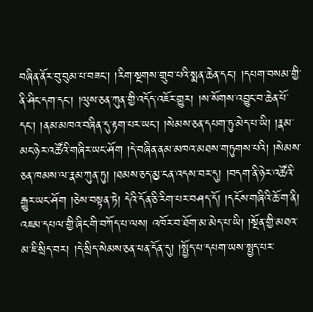བཞིན་ནོར་བུ་བུམ་པ་བཟང་། །རིག་སྔགས་གྲུབ་པའི་སྨན་ཆེན་དང་། །དཔག་བསམ་གྱི་ནི་ཤིང་དག་དང་། །ལུས་ཅན་ཀུན་གྱི་འདོད་འཇོར་གྱུར། །ས་སོགས་འབྱུང་བ་ཆེན་པོ་དང་། །ནམ་མཁའ་བཞིན་དུ་རྟག་པར་ཡང་། །སེམས་ཅན་དཔག་ཏུ་མེད་པ་ཡི། །རྣམ་མང་ཉེར་འཚོའི་གཞིར་ཡང་ཤོག །དེ་བཞིན་ནམ་མཁའ་མཐས་གཏུགས་པའི། །སེམས་ཅན་ཁམས་ལ་རྣམ་ཀུན་ཏུ། །ཐམས་ཅད་མྱ་ངན་འདས་བར་དུ། །བདག་ནི་ཉེར་འཚོའི་རྒྱུར་ཡང་ཤོག །ཅེས་བསྟན་ཏེ། དེའི་དོན་ཅི་རིག་པར་བཤད་དོ། །དངོས་གཞིའི་ཆོ་ག་ནི། འཇམ་དཔལ་གྱི་ཞིང་གི་བཀོད་པ་ལས། འཁོར་བ་ཐོག་མ་མེད་པ་ཡི། །སྔོན་གྱི་མཐའ་མ་ཇི་སྲིད་བར། །དེ་སྲིད་སེམས་ཅན་ཕན་དོན་དུ། །སྤྱོད་པ་དཔག་ཡས་སྤྱད་པར་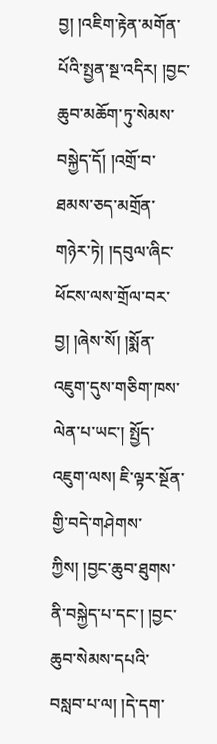བྱ། །འཇིག་རྟེན་མགོན་པོའི་སྤྱན་སྔ་འདིར། །བྱང་ཆུབ་མཆོག་ཏུ་སེམས་བསྐྱེད་དོ། །འགྲོ་བ་ཐམས་ཅད་མགྲོན་གཉེར་ཏེ། །དབུལ་ཞིང་ཕོངས་ལས་གྲོལ་བར་བྱ། །ཞེས་སོ། །སྨོན་འཇུག་དུས་གཅིག་ཁས་ལེན་པ་ཡང་། སྤྱོད་འཇུག་ལས། ཇི་ལྟར་སྔོན་གྱི་བདེ་གཤེགས་ཀྱིས། །བྱང་ཆུབ་ཐུགས་ནི་བསྐྱེད་པ་དང་། །བྱང་ཆུབ་སེམས་དཔའི་བསླབ་པ་ལ། །དེ་དག་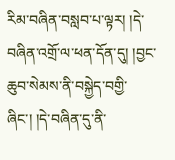རིམ་བཞིན་བསླབ་པ་ལྟར། །དེ་བཞིན་འགྲོ་ལ་ཕན་དོན་དུ། །བྱང་ཆུབ་སེམས་ནི་བསྐྱེད་བགྱི་ཞིང་། །དེ་བཞིན་དུ་ནི་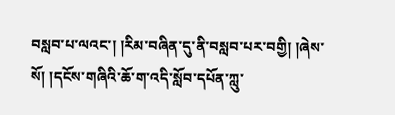བསླབ་པ་ལའང་། །རིམ་བཞིན་དུ་ནི་བསླབ་པར་བགྱི། །ཞེས་སོ། །དངོས་གཞིའི་ཆོ་ག་འདི་སློབ་དཔོན་ཀླུ་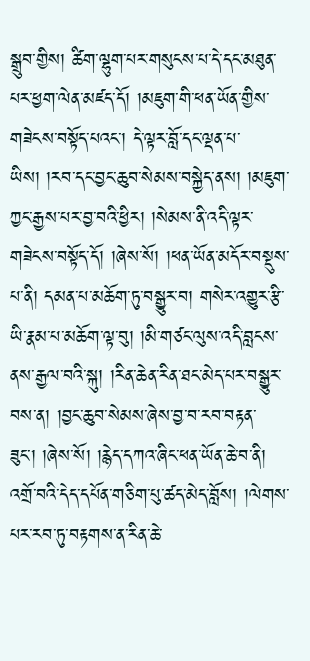སྒྲུབ་གྱིས། ཚིག་ལྷུག་པར་གསུངས་པ་དེ་དང་མཐུན་པར་ཕྱག་ལེན་མཛད་དོ། །མཇུག་གི་ཕན་ཡོན་གྱིས་གཟེངས་བསྟོད་པའང་། དེ་ལྟར་བློ་དང་ལྡན་པ་ཡིས། །རབ་དང་བྱང་ཆུབ་སེམས་བསྐྱེད་ནས། །མཇུག་ཀྱང་རྒྱས་པར་བྱ་བའི་ཕྱིར། །སེམས་ནི་འདི་ལྟར་གཟེངས་བསྟོད་དོ། །ཞེས་སོ། །ཕན་ཡོན་མདོར་བསྡུས་པ་ནི། དམན་པ་མཆོག་ཏུ་བསྒྱུར་བ། གསེར་འགྱུར་རྩི་ཡི་རྣམ་པ་མཆོག་ལྟ་བུ། །མི་གཙང་ལུས་འདི་བླངས་ནས་རྒྱལ་བའི་སྐུ། །རིན་ཆེན་རིན་ཐང་མེད་པར་བསྒྱུར་བས་ན། །བྱང་ཆུབ་སེམས་ཞེས་བྱ་བ་རབ་བརྟན་ཟུང་། །ཞེས་སོ། །རྙེད་དཀའ་ཞིང་ཕན་ཡོན་ཆེ་བ་ནི། འགྲོ་བའི་དེད་དཔོན་གཅིག་པུ་ཚད་མེད་བློས། །ལེགས་པར་རབ་ཏུ་བརྟགས་ན་རིན་ཆེ་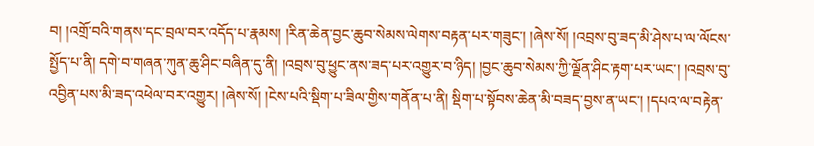བ། །འགྲོ་བའི་གནས་དང་བྲལ་བར་འདོད་པ་རྣམས། །རིན་ཆེན་བྱང་ཆུབ་སེམས་ལེགས་བརྟན་པར་གཟུང་། །ཞེས་སོ། །འབྲས་བུ་ཟད་མི་ཤེས་པ་ལ་ལོངས་སྤྱོད་པ་ནི། དགེ་བ་གཞན་ཀུན་ཆུ་ཤིང་བཞིན་དུ་ནི། །འབྲས་བུ་ཕྱུང་ནས་ཟད་པར་འགྱུར་བ་ཉིད། །བྱང་ཆུབ་སེམས་ཀྱི་ལྗོན་ཤིང་རྟག་པར་ཡང་། །འབྲས་བུ་འབྱིན་པས་མི་ཟད་འཕེལ་བར་འགྱུར། །ཞེས་སོ། །ངེས་པའི་སྡིག་པ་ཟིལ་གྱིས་གནོན་པ་ནི། སྡིག་པ་སྟོབས་ཆེན་མི་བཟད་བྱས་ན་ཡང་། །དཔའ་ལ་བརྟེན་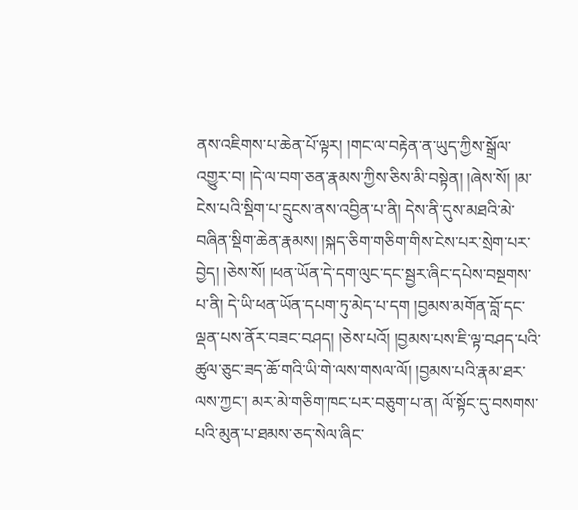ནས་འཇིགས་པ་ཆེན་པོ་ལྟར། །གང་ལ་བརྟེན་ན་ཡུད་ཀྱིས་སྒྲོལ་འགྱུར་བ། །དེ་ལ་བག་ཅན་རྣམས་ཀྱིས་ཅིས་མི་བསྟེན། །ཞེས་སོ། །མ་ངེས་པའི་སྡིག་པ་དྲུངས་ནས་འབྱིན་པ་ནི། དེས་ནི་དུས་མཐའི་མེ་བཞིན་སྡིག་ཆེན་རྣམས། །སྐད་ཅིག་གཅིག་གིས་ངེས་པར་སྲེག་པར་བྱེད། །ཅེས་སོ། །ཕན་ཡོན་དེ་དག་ལུང་དང་སྦྱར་ཞིང་དཔེས་བསྔགས་པ་ནི། དེ་ཡི་ཕན་ཡོན་དཔག་ཏུ་མེད་པ་དག །བྱམས་མགོན་བློ་དང་ལྡན་པས་ནོར་བཟང་བཤད། །ཅེས་པའོ། །བྱམས་པས་ཇི་ལྟ་བཤད་པའི་ཚུལ་ཅུང་ཟད་ཆོ་གའི་ཡི་གེ་ལས་གསལ་ལོ། །བྱམས་པའི་རྣམ་ཐར་ལས་ཀྱང་། མར་མེ་གཅིག་ཁང་པར་བཅུག་པ་ན། ལོ་སྟོང་དུ་བསགས་པའི་མུན་པ་ཐམས་ཅད་སེལ་ཞིང་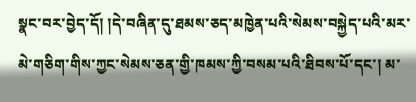སྣང་བར་བྱེད་དོ། །དེ་བཞིན་དུ་ཐམས་ཅད་མཁྱེན་པའི་སེམས་བསྐྱེད་པའི་མར་མེ་གཅིག་གིས་ཀྱང་སེམས་ཅན་གྱི་ཁམས་ཀྱི་བསམ་པའི་ཐིབས་པོ་དང་། མ་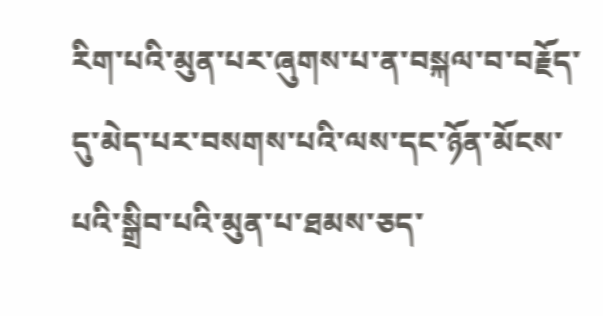རིག་པའི་མུན་པར་ཞུགས་པ་ན་བསྐལ་བ་བརྗོད་དུ་མེད་པར་བསགས་པའི་ལས་དང་ཉོན་མོངས་པའི་སྒྲིབ་པའི་མུན་པ་ཐམས་ཅད་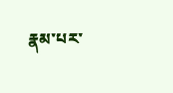རྣམ་པར་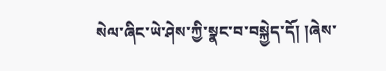སེལ་ཞིང་ཡེ་ཤེས་ཀྱི་སྣང་བ་བསྐྱེད་དོ། །ཞེས་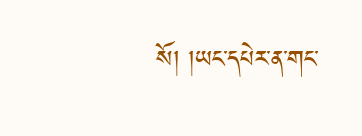སོ། །ཡང་དཔེར་ན་གང་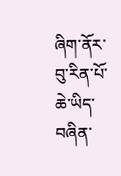ཞིག་ནོར་བུ་རིན་པོ་ཆེ་ཡིད་བཞིན་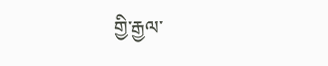གྱི་རྒྱལ་